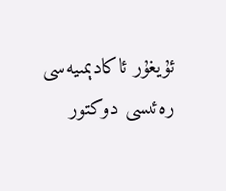ئۇيغۇر ئاكادېمىيەسى رەئىسى دوكتور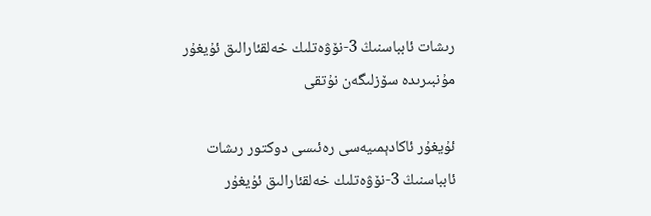رىشات ئابباسنىڭ 3-نۆۋەتلىك خەلقئارالىق ئۇيغۇر مۇنبىرىدە سۆزلىگەن نۇتقى

ئۇيغۇر ئاكادېمىيەسى رەئىسى دوكتور رىشات ئابباسنىڭ 3-نۆۋەتلىك خەلقئارالىق ئۇيغۇر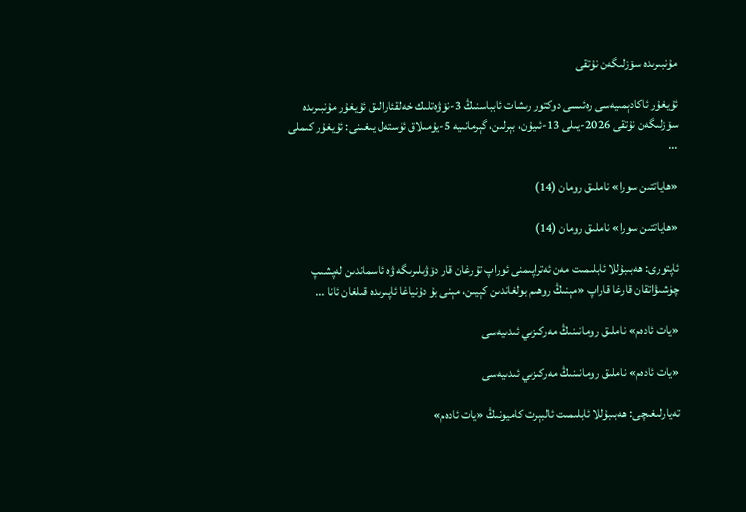مۇنبىرىدە سۆزلىگەن نۇتقى

ئۇيغۇر ئاكادېمىيەسى رەئىسى دوكتور رىشات ئابباسنىڭ 3-نۆۋەتلىك خەلقئارالىق ئۇيغۇر مۇنبىرىدە سۆزلىگەن نۇتقى 2026-يىلى 13-ئىيۇن، بېرلىن، گېرمانىيە 5-يۇمىلاق ئۈستەل يىغىنى: ئۇيغۇر كىملى ...

«ھاياتتىن سورا» ناملىق رومان (14)

«ھاياتتىن سورا» ناملىق رومان (14)

ئاپتورى: ھەبىبۇللا ئابلىمىت مەن ئەتراپىمنى ئوراپ تۇرغان قار دۆۋىلىرىگە ۋە ئاسماندىن لەپشىپ چۈشىۋاتقان قارغا قاراپ «مېنىڭ روھىم بولغاندىن كېيىن، مېنى بۇ دۇنياغا ئاپىرىدە قىلغان ئانا ...

«يات ئادەم» ناملىق رومانىنىڭ مەركىزىي ئىدىيەسى

«يات ئادەم» ناملىق رومانىنىڭ مەركىزىي ئىدىيەسى

تەيارلىغىچى: ھەبىبۇللا ئابلىمىت ئالبېرت كاميونىڭ «يات ئادەم»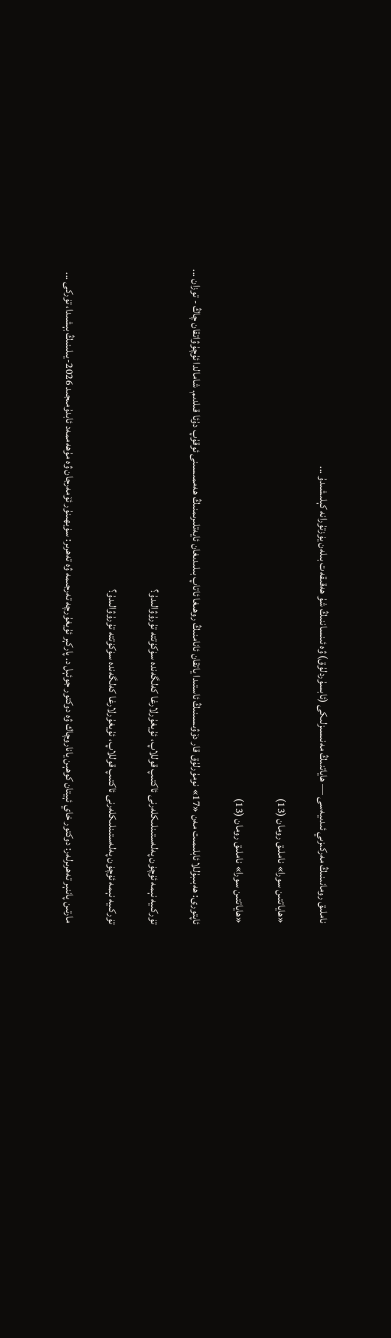ناملىق رومانىنىڭ مەركىزىي ئىدىيەسى — ھاياتنىڭ مەنىسىزلىكى (ئابسۇردلۇق) ۋە ئىنساننىڭ شۇ ھەقىقەت بىلەن يۈزتۇرانە كېلىشىدۇ ...

«ھاياتتىن سورا» ناملىق رومان (13)

«ھاياتتىن سورا» ناملىق رومان (13)

ئاپتورى: ھەبىبۇللا ئابلىمىت مەن «17» نومۇرلۇق قار دۆۋىسىنىڭ ئاستىدا ياتقان ئانامنىڭ روھىغا ئاتاپ بىلىدىغان ئايەتلىرىمنىڭ ھەممىسىنى ئوقۇپ دۇئا قىلدىم. شامالدا ئۇچۇۋاتقان چاڭ - توزان ...

تۈركىيە نېمە ئۈچۈن پەلەستىنلىكلەرنى ئاكتىپ قوللاپ، ئۇيغۇرلارغا كەلگەندە سۈكۈتتە تۇرۇۋالىدۇ؟

تۈركىيە نېمە ئۈچۈن پەلەستىنلىكلەرنى ئاكتىپ قوللاپ، ئۇيغۇرلارغا كەلگەندە سۈكۈتتە تۇرۇۋالىدۇ؟

مارتىن پاننېر تەھرىرلەر: دوكتور خاي ئېيتان كوھېن ياناروچاك ۋە دوكتور جوئېل د. پاركېر ئۇيغۇرچە تەرجىمە ۋە تەھرىر: سۈبھىنۇر ئۆمەرجان ۋە مۇھەممەد ئابدۇمىجىد 2026-يىلىنىڭ بېشىدا، تۈركى ...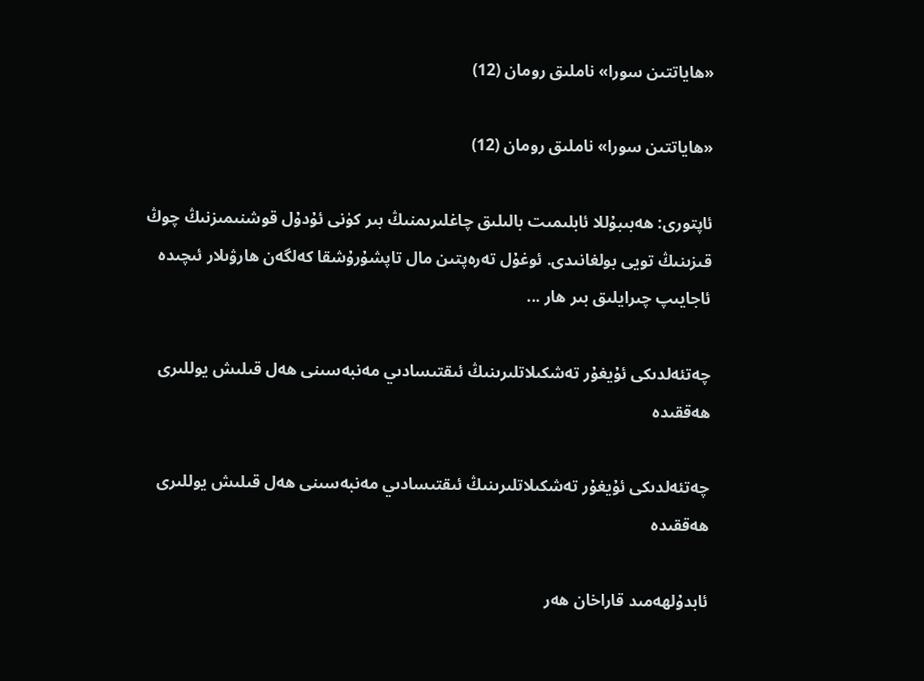«ھاياتتىن سورا» ناملىق رومان (12)

«ھاياتتىن سورا» ناملىق رومان (12)

ئاپتورى: ھەبىبۇللا ئابلىمىت بالىلىق چاغلىرىمنىڭ بىر كۈنى ئۇدۇل قوشنىمىزنىڭ چوڭ قىزىنىڭ تويى بولغانىدى. ئوغۇل تەرەپتىن مال تاپشۇرۇشقا كەلگەن ھارۋىلار ئىچىدە ئاجايىپ چىرايلىق بىر ھار ...

چەتئەلدىكى ئۇيغۇر تەشكىلاتلىرىنىڭ ئىقتىسادىي مەنبەسىنى ھەل قىلىش يوللىرى ھەققىدە

چەتئەلدىكى ئۇيغۇر تەشكىلاتلىرىنىڭ ئىقتىسادىي مەنبەسىنى ھەل قىلىش يوللىرى ھەققىدە

ئابدۇلھەمىد قاراخان ھەر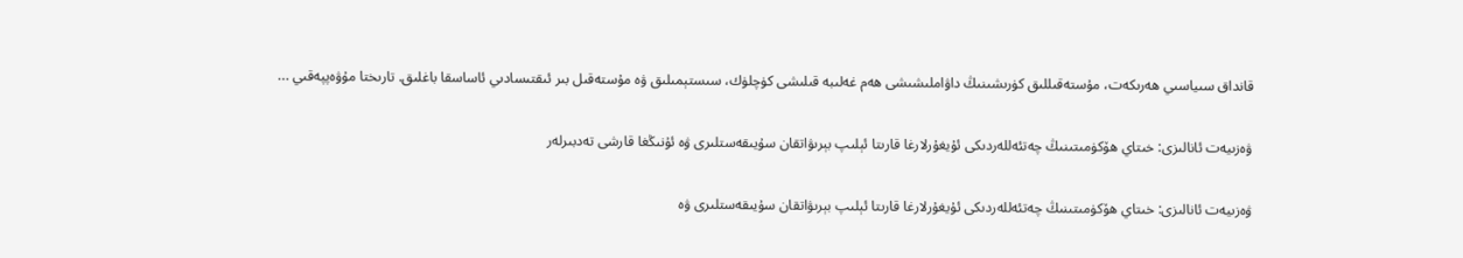قانداق سىياسىي ھەرىكەت، مۇستەقىللىق كۈرىشىنىڭ داۋاملىشىشى ھەم غەلىبە قىلىشى كۈچلۈك، سىستېمىلىق ۋە مۇستەقىل بىر ئىقتىسادىي ئاساسقا باغلىق. تارىختا مۇۋەپپەقىي ...

ۋەزىيەت ئانالىزى: خىتاي ھۆكۈمىتىنىڭ چەتئەللەردىكى ئۇيغۇرلارغا قارىتا ئېلىپ بېرىۋاتقان سۇيىقەستلىرى ۋە ئۇنىڭغا قارشى تەدبىرلەر

ۋەزىيەت ئانالىزى: خىتاي ھۆكۈمىتىنىڭ چەتئەللەردىكى ئۇيغۇرلارغا قارىتا ئېلىپ بېرىۋاتقان سۇيىقەستلىرى ۋە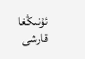ئۇنىڭغا قارشى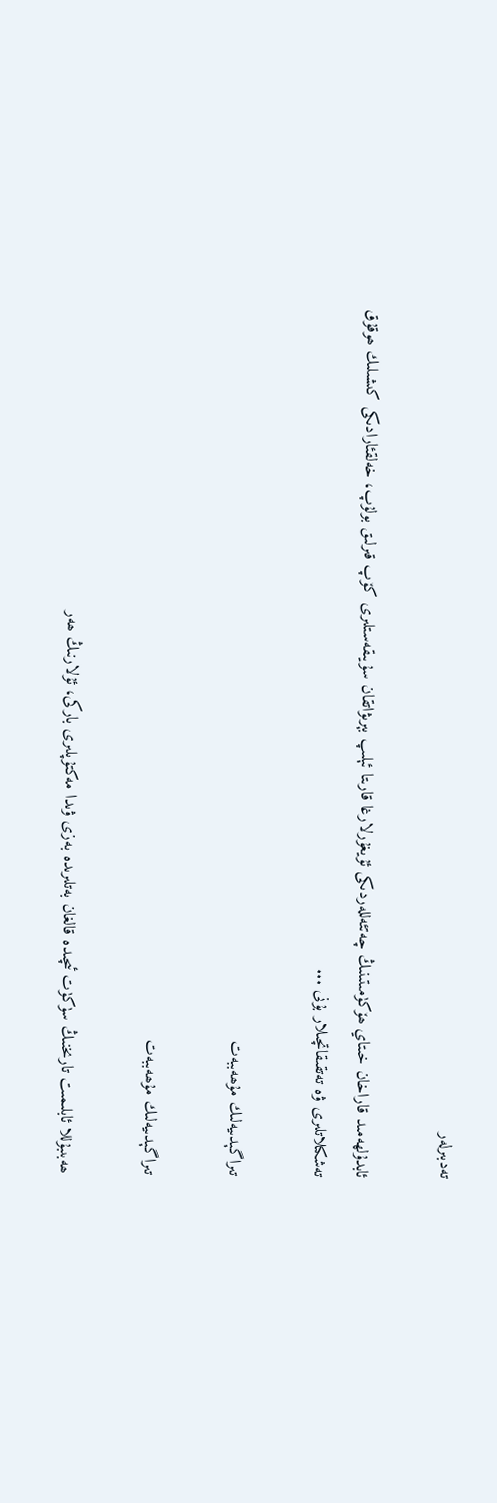تەدبىرلەر

ئابدۇلھەمىد قاراخان خىتاي ھۆكۈمىتىنىڭ چەتئەللەردىكى ئۇيغۇرلارغا قارىتا ئېلىپ بېرىۋاتقان سۇيىقەستلىرى كۆپ قىرلىق بولۇپ، خەلقئارادىكى كىشىلىك ھوقۇق تەشكىلاتلىرى ۋە تەتقىقاتچىلار بۇنى ...

تىراگېدىيەلىك مۇھەببەت

تىراگېدىيەلىك مۇھەببەت

ھەبىبۇللا ئابلىمىت تارىخنىڭ سۈكۈت ئىچىدە قالغان بەتلىرىدە بەزى ۋىدا مەكتۇپلىرى باركى، ئۇلارنىڭ ھەر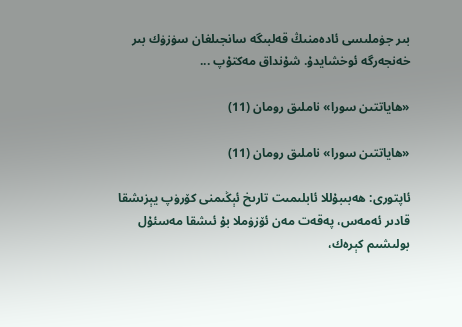بىر جۈملىسى ئادەمنىڭ قەلبىگە سانجىلغان سۈزۈك بىر خەنجەرگە ئوخشايدۇ. شۇنداق مەكتۇپ ...

«ھاياتتىن سورا» ناملىق رومان (11)

«ھاياتتىن سورا» ناملىق رومان (11)

ئاپتورى: ھەبىبۇللا ئابلىمىت تارىخ ئېڭىمنى كۆرۈپ يېزىشقا قادىر ئەمەس، پەقەت مەن ئۆزۈملا بۇ ئىشقا مەسئۇل بولىشىم كېرەك،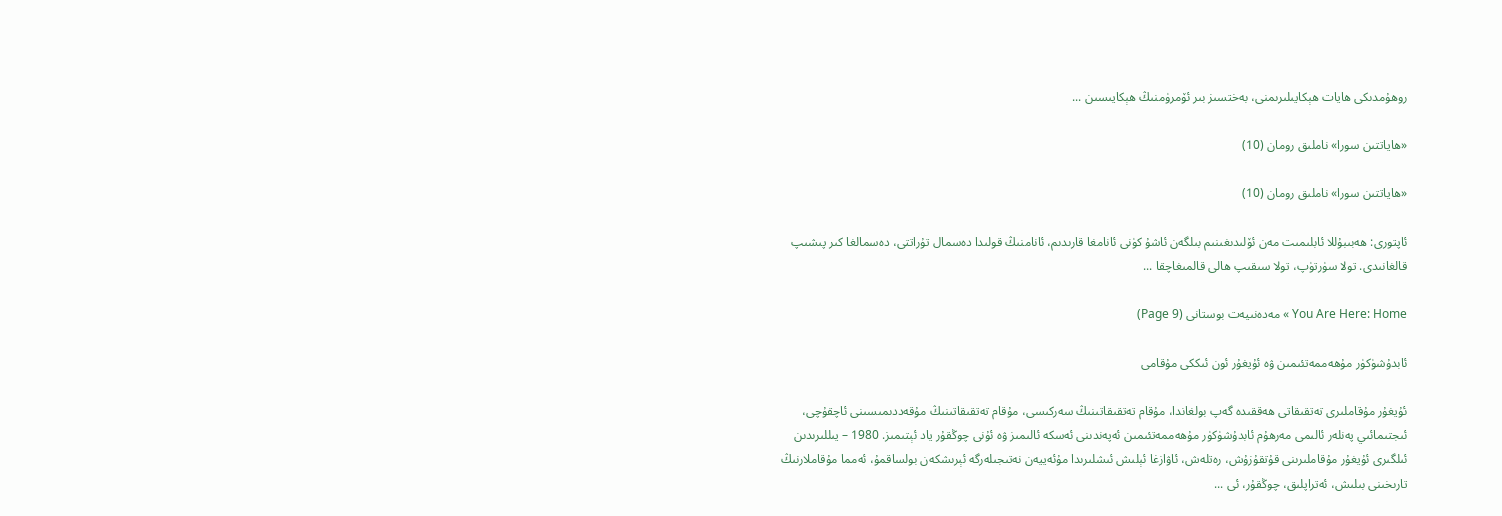روھۇمدىكى ھايات ھېكايىلىرىمنى، بەختسىز بىر ئۆمرۈمنىڭ ھېكايىسىن ...

«ھاياتتىن سورا» ناملىق رومان (10)

«ھاياتتىن سورا» ناملىق رومان (10)

ئاپتورى: ھەبىبۇللا ئابلىمىت مەن ئۆلىدىغىنىم بىلگەن ئاشۇ كۈنى ئانامغا قارىدىم، ئانامنىڭ قولىدا دەسمال تۇراتتى، دەسمالغا كىر پىشىپ قالغانىدى. تولا سۈرتۈپ، تولا سىقىپ ھالى قالمىغاچقا ...

You Are Here: Home » مەدەنىيەت بوستانى (Page 9)

ئابدۇشۈكۈر مۇھەممەتئىمىن ۋە ئۇيغۇر ئون ئىككى مۇقامى

ئۇيغۇر مۇقاملىرى تەتقىقاتى ھەققىدە گەپ بولغاندا، مۇقام تەتقىقاتىنىڭ سەركىسى، مۇقام تەتقىقاتىنىڭ مۇقەددىمىسىنى ئاچقۇچى، ئىجتىمائىي پەنلەر ئالىمى مەرھۇم ئابدۇشۈكۈر مۇھەممەتئىمىن ئەپەندىنى ئەسكە ئالىمىز ۋە ئۇنى چوڭقۇر ياد ئېتىمىز. 1980 – يىللىرىدىن ئىلگىرى ئۇيغۇر مۇقاملىرىنى قۇتقۇزۇش، رەتلەش، ئاۋازغا ئېلىش ئىشلىرىدا مۇئەييەن نەتىجىلەرگە ئېرىشكەن بولساقمۇ، ئەمما مۇقاملارنىڭ تارىخىنى بىلىش، ئەتراپلىق، چوڭقۇر، ئى ...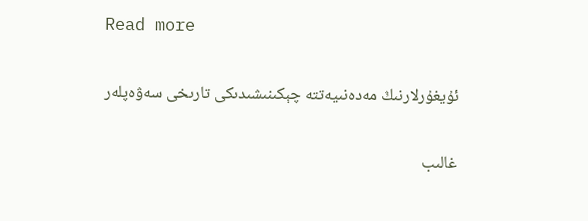Read more

ئۇيغۇرلارنىڭ مەدەنىيەتتە چېكىنىشىدىكى تارىخى سەۋەپلەر

غالىب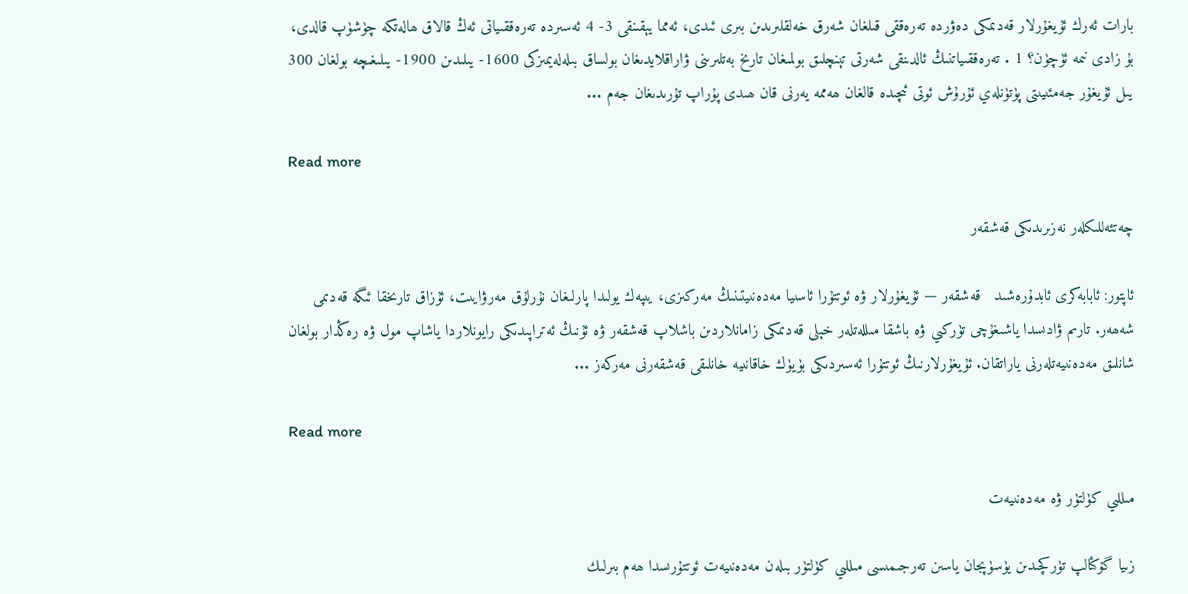بارات ئەرك ئۇيغۇرلار قەدىمكى دەۋردە تەرەققى قىلغان شەرق خەلقلىرىدىن بىرى ئىدى، ئەمما يېقىنقى 3- 4 ئەسىردە تەرەققىياتى ئەڭ قالاق ھالەتكە چۈشۈپ قالدى، بۇ زادى نىمە ئۈچۈن؟ 1 . تەرەققىياتنىڭ ئالدىنقى شەرتى تېنچلىق بولمىغان تارىخ بەتلىرىنى ۋاراقلايدىغان بولساق بىلەلەيمىزكى 1600- يىلىدىن 1900- يىلىغىچە بولغان 300 يىل ئۇيغۇر جەمئىيىتى پۈتۈنلەي ئۇرۇش ئوتى ئىچىدە قالغان ھەممە يەرنى قان ھىدى پۇراپ تۇرىدىغان جەم ...

Read more

چەتئەللىكلەر نەزىرىدىكى قەشقەر

ئاپتور: ئابابەكرى ئابدۇرەشىد   قەشقەر — ئۇيغۇرلار ۋە ئوتتۇرا ئاسىيا مەدەنىيتىنىڭ مەركىزى، يىپەك يولىدا پارلىغان نۇرلۇق مەرۋايىت، ئۇزاق تارىخقا ئىگە قەدىمى شەھەر. تارىم ۋادىسدا ياشىغۇچى تۈركىي ۋە باشقا مىللەتلەر خېلى قەدىمكى زامانلاردىن باشلاپ قەشقەر ۋە ئۇنىڭ ئەتراپىدىكى رايونلاردا ياشاپ مول ۋە رەڭدار بولغان شانلىق مەدەنىيەتلەرنى ياراتقان. ئۇيغۇرلارنىڭ ئوتتۇرا ئەسىردىكى بۈيۈك خاقانىيە خانلىقى قەشقەرنى مەركەز ...

Read more

مىللىي كۈلتۈر ۋە مەدەنىيەت

زىيا گۆكئالپ تۈركچىدىن يۈسۈپجان ياسىن تەرجىمىسى مىللىي كۈلتۈر بىلەن مەدەنىيەت ئوتتۇرىسدا ھەم بىرلىك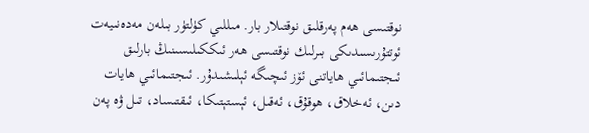نوقتىسى ھەم پەرقلىق نوقتىلار بار. مىللىي كۈلتۈر بىلەن مەدەنىيەت ئوتتۇرىسىدىكى بىرلىك نوقتىسى ھەر ئىككىلىسىنىڭ بارلىق ئىجتىمائىي ھاياتنى ئۆز ئىچىگە ئېلىشىدۇر. ئىجتىمائىي ھايات دىن، ئەخلاق، ھوقۇق، ئەقىل، ئېستېتىكا، ئىقتىساد، تىل ۋە پەن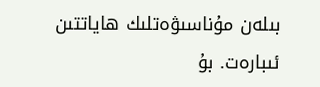بىلەن مۇناسىۋەتلىك ھاياتتىن ئىبارەت. بۇ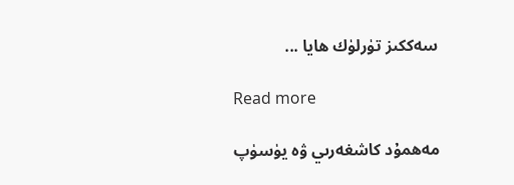سەككىز تۈرلۈك ھايا ...

Read more

مەھمۇد كاشغەرىي ۋە يۈسۈپ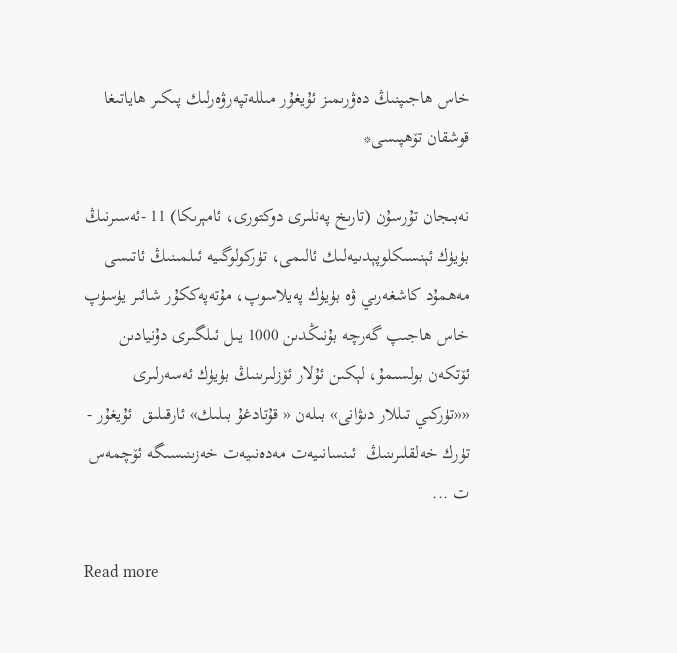خاس ھاجىپنىڭ دەۋرىمىز ئۇيغۇر مىللەتپەرۋەرلىك پىكىر ھاياتىغا قوشقان تۆھپىسى*

نەبىجان تۇرسۇن (تارىخ پەنلىرى دوكتورى، ئامېرىكا) 11 -ئەسىرنىڭ بۈيۈك ئېنسىكلوپېدىيەلىك ئالىمى، تۈركولوگىيە ئىلمىنىڭ ئاتىسى مەھمۇد كاشغەرىي ۋە بۈيۈك پەيلاسوپ، مۇتەپەككۇر شائىر يۈسۈپ خاس ھاجىپ گەرچە بۇنىڭدىن 1000 يىل ئىلگىرى دۇنيادىن ئۆتكەن بولسىمۇ، لېكىن ئۇلار ئۆزلىرىنىڭ بۈيۈك ئەسەرلىرى ««تۈركىي تىللار دىۋانى» بىلەن « قۇتادغۇ بىلىك» ئارقىلىق  ئۇيغۇر - تۈرك خەلقلىرىنىڭ  ئىنسانىيەت مەدەنىيەت خەزىنىسىگە ئۆچمەس ت ...

Read more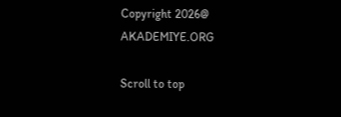Copyright 2026@ AKADEMIYE.ORG

Scroll to top